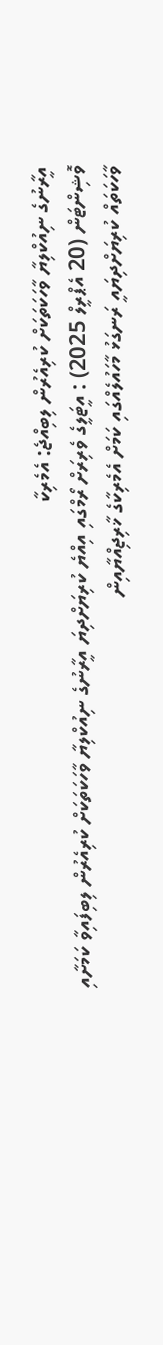އީރާނުގެ ނިއުކްލިޔާ ވާހަކަތަކަށް ކުރިއެރުން ލިބިއްޖެ: އެމެރިކާ
ވޮޝިންޓަން (20 އެޕްރީލް 2025) : އީޓަލީގެ ވެރިރަށް ރޯމްގައި އިއްޔެ ކުރިޔަށްދިޔަ އީރާނުގެ ނިއުކްލިޔާ ވާހަކަތަކަށް ކުރިއެރުން ލިބިފައިވާ ކަމަށާއި ވާހަކަތައް ކުރިޔަށްދިޔައީ ރަނގަޅު މާހައުލެއްގައި ކަމަށް އެމެރިކާގެ ޚާރިޖިއްޔާއިން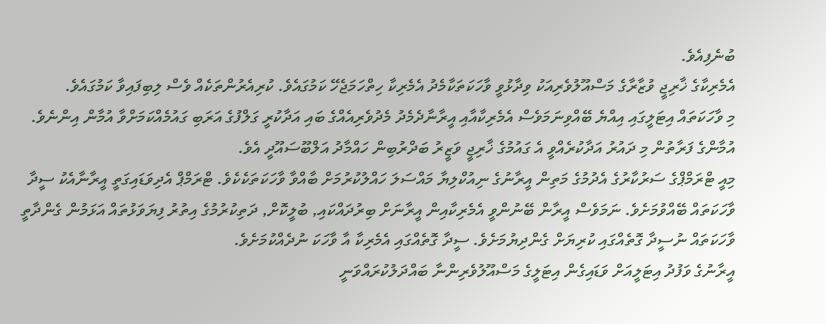ބުނެފިއެވެ.
އެމެރިކާގެ ޚާރިޖީ ވުޒާރާގެ މަސްއޫލުވެރިއަކު ވިދާޅުވީ ވާހަކަތަކާމެދު އެމެރިކާ ހިތްހަމަޖެހޭ ކަމުގައެވެ. ކުރިއެރުންތަކެއް ވެސް ލިބިފައިވާ ކަމުގައެވެ.
މި ވާހަކަތައް އިޓަލީގައި އިއްޔެ ބޭއްވިނަމަވެސް އެމެރިކާއާއި އީރާނާދެމެދު މެދުވެރިއެއްގެ ބައި އަދާކުރީ ގަލްފުގެ އަރަބި ގައުމެއްކަމަށްވާ އުމާން އިންނެވެ. އުމާންގެ ފަރާތުން މި ދައުރު އަދާކުރެއްވީ އެ ގައުމުގެ ޚާރިޖީ ވަޒީރު ބަދްރުބިން ހައްމާދު އަލްބޫސައޫދީ އެވެ.
މިއީ ޓްރަމްޕްގެ ސަރުކާރުގެ އެދުމުގެ މަތިން އީރާނުގެ ނިއުކްލިޔާ މައްސަލަ ހައްލުކުރުމަށް ބާއްވާ ވާހަކަތަކެކެވެ. ޓްރަމްޕް އެދިވަޑައިގަތީ އީރާނާއެކު ސީދާ ވާހަކަތައް ބޭއްވުމަށެވެ. ނަމަވެސް އީރާން ބޭނުންވީ އެމެރިކާއިން އީރާނަށް ބިރުދައްކައި, ބުލީކޮށް, ދަތިކުރުމުގެ އިތުރު ފިޔަވަޅުތައް އަޅަމުން ގެންދާތީ ވާހަކަތައް ނުސީދާ ގޮތެއްގައި ކުރިޔަށް ގެންދިޔުމަށެވެ. ސީދާ ގޮތެއްގައި އެމެރިކާ އާ ވާހަކަ ނުދެއްކުމަށެވެ.
އީރާނުގެ ވަފުދު އިޓަލީއަށް ވަޑައިގެން އިޓަލީގެ މަސްއޫލުވެރިންނާ ބައްދަލުކުރައްވަނީ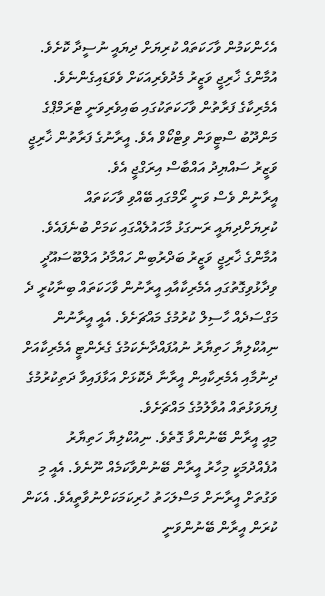އެހެންކަމުން ވާހަކަތައް ކުރިޔަށް ދިޔައީ ނުސީދާ ކޮށެވެ. އުމާންގެ ޚާރިޖީ ވަޒީރު މެދުވެރިއަކަށް ވެވަޑައިގެންނެވެ. އެމެރިކާގެ ފަރާތުން ވާހަކަތަކުގައި ބައިވެރިވަނީ ޓްރަމްޕްގެ މަންދޫބު ސްޓީވަން ވިޓްކޯވް އެވެ. އީރާނުގެ ފަރާތުން ޚާރިޖީ ވަޒީރު ސައްޔިދު އައްބާސް އިރަގްޖީ އެވެ.
އީރާނުން ވެސް ވަނީ ރޯމްގައި ބޭއްވި ވާހަކަތައް ކުރިޔަށްދިޔައީ ރަނގަޅު މާހައުލެއްގައި ކަމަށް ބުނެފައެވެ.
އުމާންގެ ޚާރިޖީ ވަޒީރު ބަދްރުބިން ހައްމާދު އަލްބޫސައޫދީ ވިދާޅުވިގޮތުގައި އެމެރިކާއާއި އީރާނުން ވާހަކަތައް ބިނާކުރީ ދެ މަގްސަދެއް ހާސިލް ކުރުމުގެ މައްޗަށެވެ. އެއީ އީރާނުން ނިއުކްލިޔާ ހަތިޔާރު ނުއުފައްދާނެކަމުގެ ގެރެންޓީ އެމެރިކާއަށް ދިނުމާއި އެމެރިކާއިން އީރާނާ ދެކޮޅަށް އަޅާފައިވާ ދަތިކުރުމުގެ ފިޔަވަޅުތައް އުވާލުމުގެ މައްޗަށެވެ.
މިއީ އީރާން ބޭނުންވާ ގޮތެވެ. ނިއުކްލިޔާ ހަތިޔާރު އުފެއްދުމަކީ މިހާރު އީރާން ބޭނުންވާކަމެއް ނޫނެވެ. އެއީ މި ވަގުތަށް އީރާނަށް މަސްލަހަތު ހުރިކަމަކަށްނުވާތީއެވެ. އެކަން ކުރަން އީރާން ބޭނުންވަނީ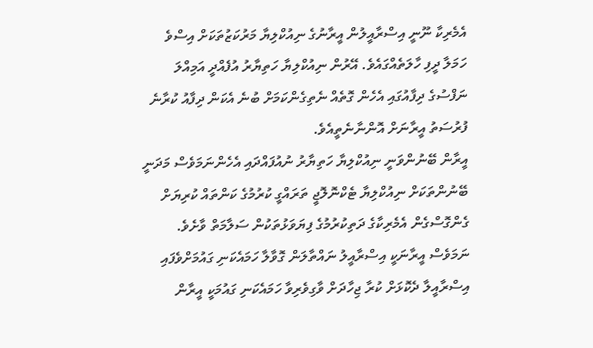އެމެރިކާ ނޫނީ އިސްރާއީލުން އީރާނުގެ ނިއުކްލިޔާ މަރުކަޒުތަކަށް އިސްވެ ހަމަލާ ދީފި ހާލަތެއްގައެވެ. އޭރުން ނިއުކްލިޔާ ހަތިޔާރު އުފެއްދީ އަމިއްލަ ނަފްސުގެ ދިފާއުގައި އެހެން ގޮތެއް ނެތިގެންކަމަށް ބުނެ އެކަން ދިފާއު ކުރާނެ ފުރުސަތު އީރާނަށް އޮންނާނެތީއެވެ.
އީރާން ބޭނުންވަނީ ނިއުކްލިޔާ ހަތިޔާރު ނުއުފައްދައި އެހެންނަމަވެސް މަދަނީ ބޭނުންތަކަށް ނިއުކްލިޔާ ޓެކްނޮލޮޖީ ތަރައްގީ ކުރުމުގެ ކަންތައް ކުރިޔަށް ގެންގޮސްގެން އެމެރިކާގެ ދަތިކުރުމުގެ ފިޔަވަޅުތަކުން ސަލާމަތް ވާށެވެ. ނަމަވެސް އީރާނަކީ އިސްރާއީލު ނައްތާލަން ގޮވާލާ ހަމައެކަނި ގައުމަށްވެފައި އިސްރާއީލާ ދެކޮޅަށް ކުރާ ޖިހާދަށް ވާގިވެރިވާ ހަމައެކަނި ގައުމަކީ އީރާން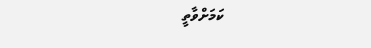ކަމަށްވާތީ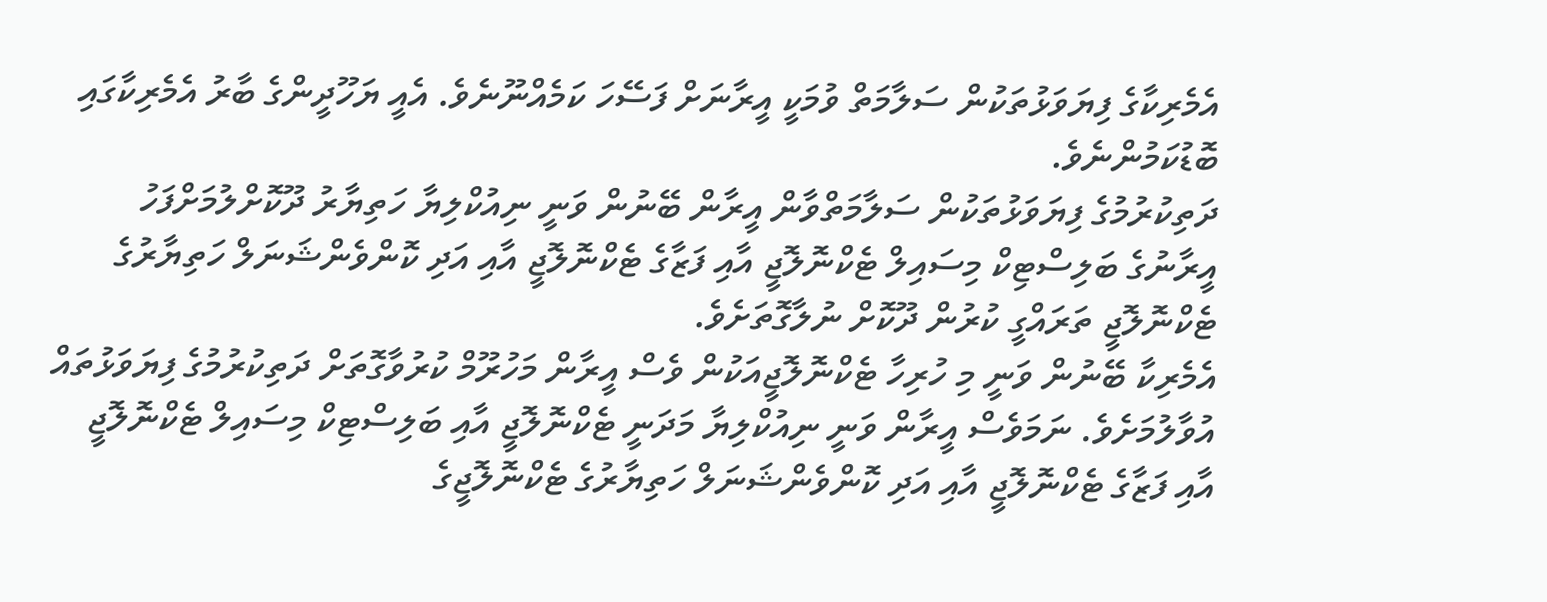އެމެރިކާގެ ފިޔަވަޅުތަކުން ސަލާމަތް ވުމަކީ އީރާނަށް ފަސޭހަ ކަމެއްނޫނެވެ. އެއީ ޔަހޫދީންގެ ބާރު އެމެރިކާގައި ބޮޑުކަމުންނެވެ.
ދަތިކުރުމުގެ ފިޔަވަޅުތަކުން ސަލާމަތްވާން އީރާން ބޭނުން ވަނީ ނިއުކްލިޔާ ހަތިޔާރު ދޫކޮށްލުމަށްފަހު އީރާނުގެ ބަލިސްޓިކް މިސައިލް ޓެކްނޮލޮޖީ އާއި ފަޒާގެ ޓެކްނޮލޮޖީ އާއި އަދި ކޮންވެންޝަނަލް ހަތިޔާރުގެ ޓެކްނޮލޮޖީ ތަރައްގީ ކުރުން ދޫކޮށް ނުލާގޮތަށެވެ.
އެމެރިކާ ބޭނުން ވަނީ މި ހުރިހާ ޓެކްނޮލޮޖީއަކުން ވެސް އީރާން މަހުރޫމް ކުރުވާގޮތަށް ދަތިކުރުމުގެ ފިޔަވަޅުތައް އުވާލުމަށެވެ. ނަމަވެސް އީރާން ވަނީ ނިއުކްލިޔާ މަދަނީ ޓެކްނޮލޮޖީ އާއި ބަލިސްޓިކް މިސައިލް ޓެކްނޮލޮޖީ އާއި ފަޒާގެ ޓެކްނޮލޮޖީ އާއި އަދި ކޮންވެންޝަނަލް ހަތިޔާރުގެ ޓެކްނޮލޮޖީގެ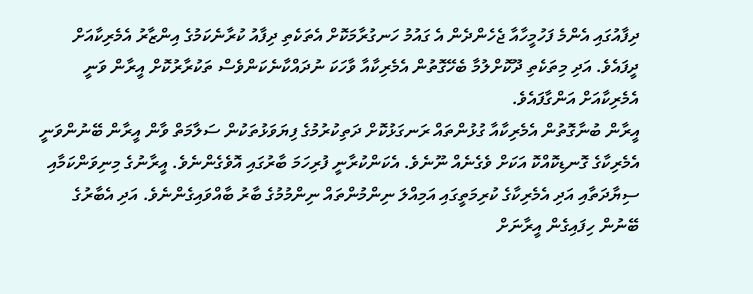ދިފާއުގައި އެންމެ ފަހުމީހާއާ ޖެހެންދެން އެ ގައުމު ހަނގުރާމަކޮށް އެތަކެތި ދިފާއު ކުރާނެކަމުގެ އިންޒާރު އެމެރިކާއަށް ދީފައެވެ. އަދި މިތަކެތި ދޫކޮށްލުމާ ބެހޭގޮތުން އެމެރިކާއާ ވާހަކަ ނުދައްކާނެކަންވެސް ތަކުރާރުކޮށް އީރާން ވަނީ އެމެރިކާއަށް އަންގާފައެވެ.
އީރާން ބުނާގޮތުން އެމެރިކާއާ ގުޅުންތައް ރަނގަޅުކޮށް ދަތިކުރުމުގެ ފިޔަވަޅުތަކުން ސަލާމަތް ވާން އީރާން ބޭނުންވަނީ އެމެރިކާގެ ގޮނޑިކޮއްކޮ އަކަށް ވެގެނެއް ނޫނެވެ. އެކަންކުރާނީ ފުރިހަމަ ބާރުގައި އޮވެގެންނެވެ. އީރާނުގެ މިނިވަންކަމާއި ސިޔާދަތާއި އަދި އެމެރިކާގެ ކުރިމަތީގައި އަމިއްލަ ނިންމުންތައް ނިންމުމުގެ ބާރު ބާއްވައިގެންނެވެ. އަދި އެބާރުގެ ބޭނުން ހިފައިގެން އީރާނަށް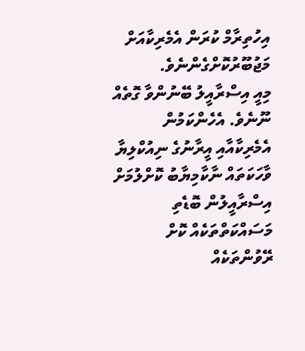އިހުތިރާމް ކުރަން އެމެރިކާއަށް މަޖުބޫރުކޮށްގެންނެވެ.
މިއީ އިސްރާއީލު ބޭނުންވާ ގޮތެއް ނޫނެވެ. އެހެންކަމުން އެމެރިކާއާއި އީރާނުގެ ނިއުކްލިޔާ ވާހަކަތައް ނާކާމިޔާބު ކޮށްލުމަށް އިސްރާއީލުން ބޮޑެތި މަސައްކަތްތަކެއް ކޮށް ރޭވުންތަކެއް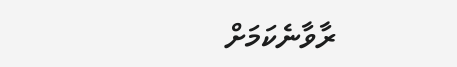ރާވާނެކަމަށް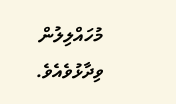މުހައްލިލުން ވިދާޅުވެއެވެ.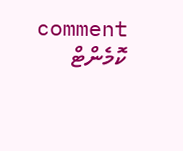comment ކޮމެންޓް